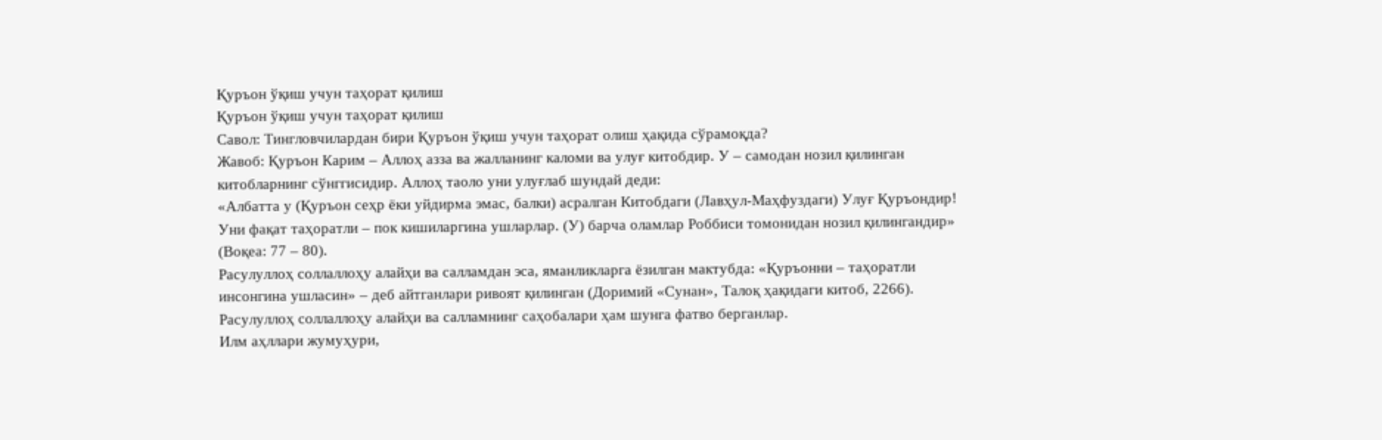Қуръон ўқиш учун таҳорат қилиш
Қуръон ўқиш учун таҳорат қилиш
Савол: Тингловчилардан бири Қуръон ўқиш учун таҳорат олиш ҳақида сўрамоқда?
Жавоб: Қуръон Карим – Аллоҳ азза ва жалланинг каломи ва улуғ китобдир. У – самодан нозил қилинган китобларнинг сўнггисидир. Аллоҳ таоло уни улуғлаб шундай деди:
«Албатта у (Қуръон сеҳр ёки уйдирма эмас, балки) асралган Китобдаги (Лавҳул-Маҳфуздаги) Улуғ Қуръондир! Уни фақат таҳоратли – пок кишиларгина ушларлар. (У) барча оламлар Роббиси томонидан нозил қилингандир» (Воқеа: 77 – 80).
Расулуллоҳ соллаллоҳу алайҳи ва салламдан эса, яманликларга ёзилган мактубда: «Қуръонни – таҳоратли инсонгина ушласин» – деб айтганлари ривоят қилинган (Доримий «Сунан», Талоқ ҳақидаги китоб, 2266).
Расулуллоҳ соллаллоҳу алайҳи ва салламнинг саҳобалари ҳам шунга фатво берганлар.
Илм аҳллари жумуҳури,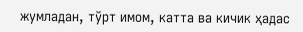жумладан, тўрт имом, катта ва кичик ҳадас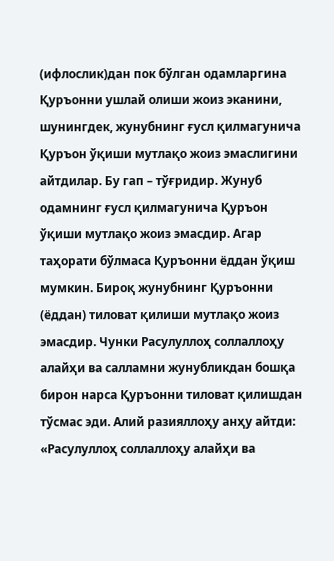(ифлослик)дан пок бўлган одамларгина Қуръонни ушлай олиши жоиз эканини, шунингдек, жунубнинг ғусл қилмагунича Қуръон ўқиши мутлақо жоиз эмаслигини айтдилар. Бу гап – тўғридир. Жунуб одамнинг ғусл қилмагунича Қуръон ўқиши мутлақо жоиз эмасдир. Агар таҳорати бўлмаса Қуръонни ёддан ўқиш мумкин. Бироқ жунубнинг Қуръонни (ёддан) тиловат қилиши мутлақо жоиз эмасдир. Чунки Расулуллоҳ соллаллоҳу алайҳи ва салламни жунубликдан бошқа бирон нарса Қуръонни тиловат қилишдан тўсмас эди. Алий разияллоҳу анҳу айтди: «Расулуллоҳ соллаллоҳу алайҳи ва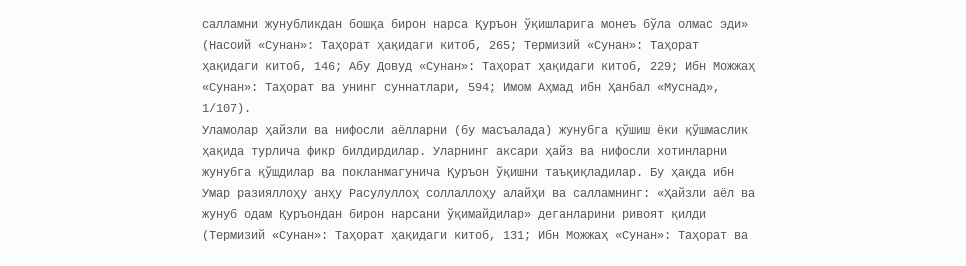салламни жунубликдан бошқа бирон нарса Қуръон ўқишларига монеъ бўла олмас эди» (Насоий «Сунан»: Таҳорат ҳақидаги китоб, 265; Термизий «Сунан»: Таҳорат ҳақидаги китоб, 146; Абу Довуд «Сунан»: Таҳорат ҳақидаги китоб, 229; Ибн Можжаҳ «Сунан»: Таҳорат ва унинг суннатлари, 594; Имом Аҳмад ибн Ҳанбал «Муснад», 1/107).
Уламолар ҳайзли ва нифосли аёлларни (бу масъалада) жунубга қўшиш ёки қўшмаслик ҳақида турлича фикр билдирдилар. Уларнинг аксари ҳайз ва нифосли хотинларни жунубга қўшдилар ва покланмагунича Қуръон ўқишни таъқиқладилар. Бу ҳақда ибн Умар разияллоҳу анҳу Расулуллоҳ соллаллоҳу алайҳи ва салламнинг: «Ҳайзли аёл ва жунуб одам Қуръондан бирон нарсани ўқимайдилар» деганларини ривоят қилди (Термизий «Сунан»: Таҳорат ҳақидаги китоб, 131; Ибн Можжаҳ «Сунан»: Таҳорат ва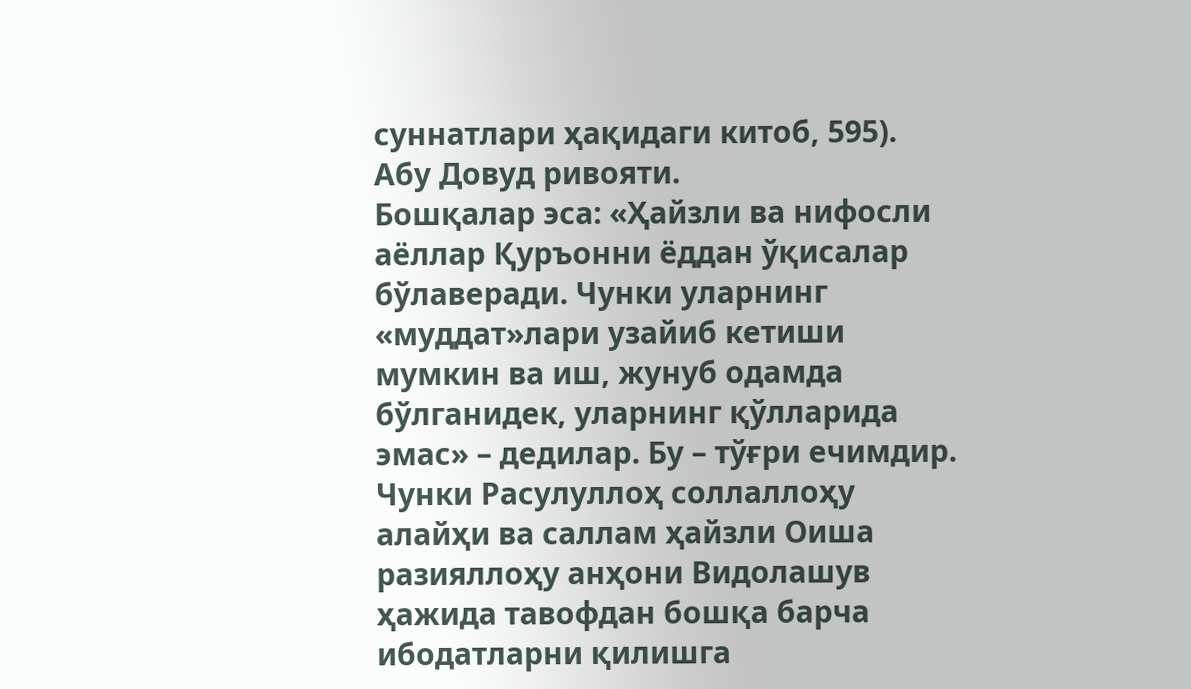суннатлари ҳақидаги китоб, 595). Абу Довуд ривояти.
Бошқалар эса: «Ҳайзли ва нифосли аёллар Қуръонни ёддан ўқисалар бўлаверади. Чунки уларнинг «муддат»лари узайиб кетиши мумкин ва иш, жунуб одамда бўлганидек, уларнинг қўлларида эмас» – дедилар. Бу – тўғри ечимдир. Чунки Расулуллоҳ соллаллоҳу алайҳи ва саллам ҳайзли Оиша разияллоҳу анҳони Видолашув ҳажида тавофдан бошқа барча ибодатларни қилишга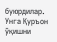буюрдилар. Унга Қуръон ўқишни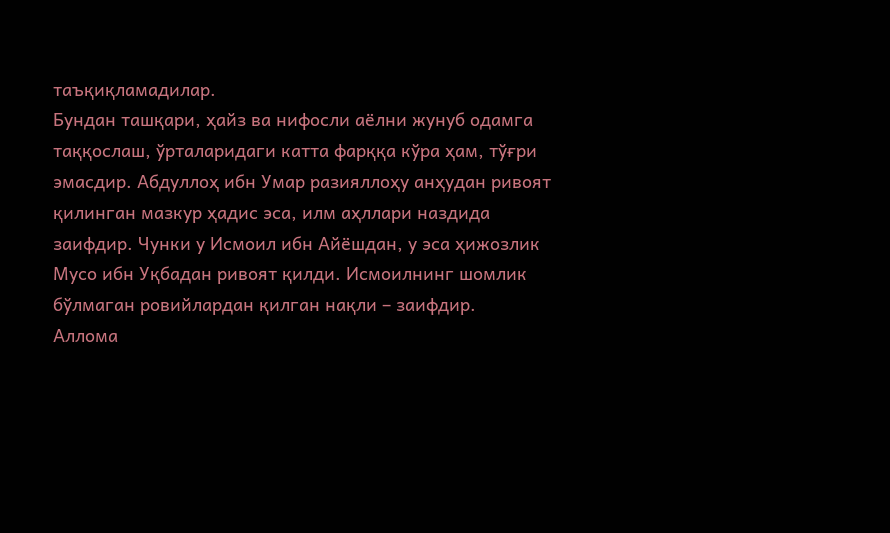таъқиқламадилар.
Бундан ташқари, ҳайз ва нифосли аёлни жунуб одамга таққослаш, ўрталаридаги катта фарққа кўра ҳам, тўғри эмасдир. Абдуллоҳ ибн Умар разияллоҳу анҳудан ривоят қилинган мазкур ҳадис эса, илм аҳллари наздида заифдир. Чунки у Исмоил ибн Айёшдан, у эса ҳижозлик Мусо ибн Уқбадан ривоят қилди. Исмоилнинг шомлик бўлмаган ровийлардан қилган нақли – заифдир.
Аллома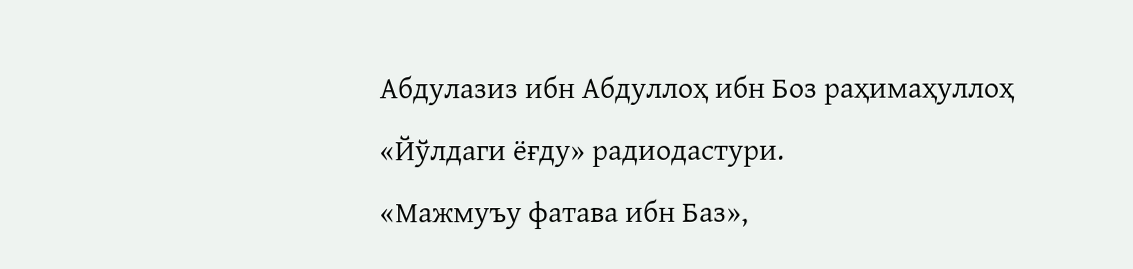Абдулазиз ибн Абдуллоҳ ибн Боз раҳимаҳуллоҳ
«Йўлдаги ёғду» радиодастури.
«Мажмуъу фатава ибн Баз»,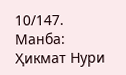10/147.
Манба: Ҳикмат Нури